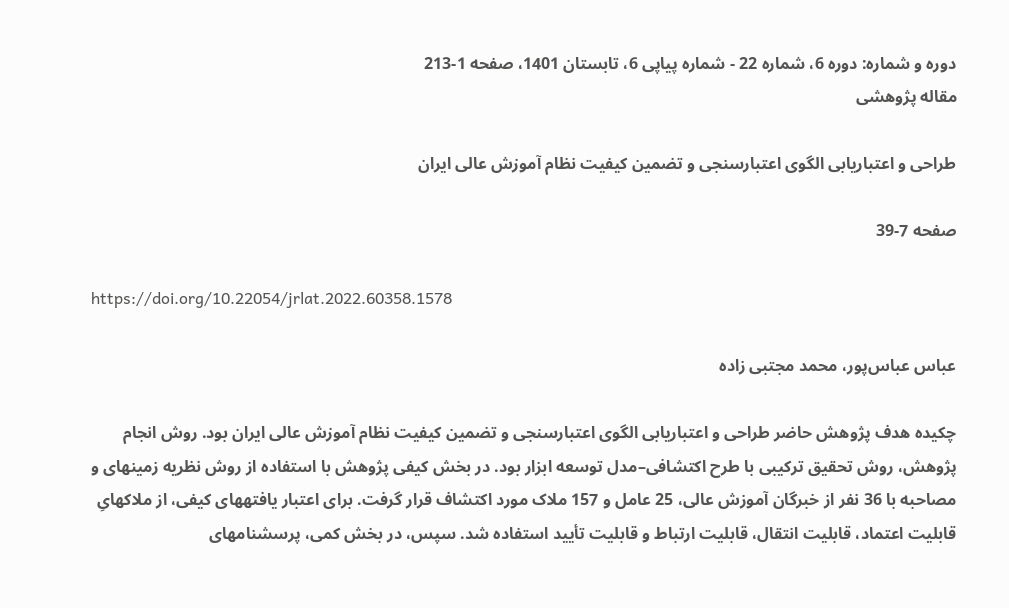دوره و شماره: دوره 6، شماره 22 - شماره پیاپی 6، تابستان 1401، صفحه 1-213
مقاله پژوهشی

طراحی و اعتباریابی الگوی اعتبارسنجی و تضمین کیفیت نظام آموزش عالی ایران

صفحه 7-39

https://doi.org/10.22054/jrlat.2022.60358.1578

عباس عباس‌پور، محمد مجتبی زاده

چکیده هدف پژوهش حاضر طراحی و اعتباریابی الگوی اعتبارسنجی و تضمین کیفیت نظام آموزش عالی ایران بود. روش انجام پژوهش، روش تحقیق ترکیبی با طرح اکتشافی–مدل توسعه ابزار بود. در بخش کیفی پژوهش با استفاده از روش نظریه زمینهای و مصاحبه با 36 نفر از خبرگان آموزش عالی، 25 عامل و 157 ملاک مورد اکتشاف قرار گرفت. برای اعتبار یافتههای کیفی، از ملاکهایِ قابلیت اعتماد، قابلیت انتقال، قابلیت ارتباط و قابلیت تأیید استفاده شد. سپس، در بخش کمی، پرسشنامهای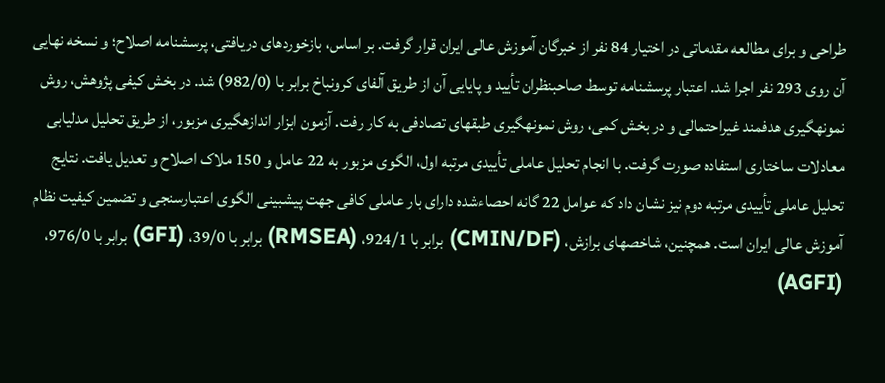طراحی و برای مطالعه مقدماتی در اختیار 84 نفر از خبرگان آموزش عالی ایران قرار گرفت. بر اساس، بازخوردهای دریافتی، پرسشنامه اصلاح؛ و نسخه نهایی آن روی 293 نفر اجرا شد. اعتبار پرسشنامه توسط صاحبنظران تأیید و پایایی آن از طریق آلفای کرونباخ برابر با (982/0) شد. در بخش کیفی پژوهش، روش نمونهگیری هدفمند غیراحتمالی و در بخش کمی، روش نمونهگیری طبقهای تصادفی به کار رفت. آزمون ابزار اندازهگیری مزبور، از طریق تحلیل مدلیابی معادلات ساختاری استفاده صورت گرفت. با انجام تحلیل عاملی تأییدی مرتبه اول، الگوی مزبور به 22 عامل و 150 ملاک اصلاح و تعدیل یافت. نتایج تحلیل عاملی تأییدی مرتبه دوم نیز نشان داد که عوامل 22 گانه احصاءشده دارای بار عاملی کافی جهت پیشبینی الگوی اعتبارسنجی و تضمین کیفیت نظام آموزش عالی ایران است. همچنین، شاخصهای برازش، (CMIN/DF) برابر با 924/1، (RMSEA) برابر با 39/0، (GFI) برابر با 976/0، (AGFI)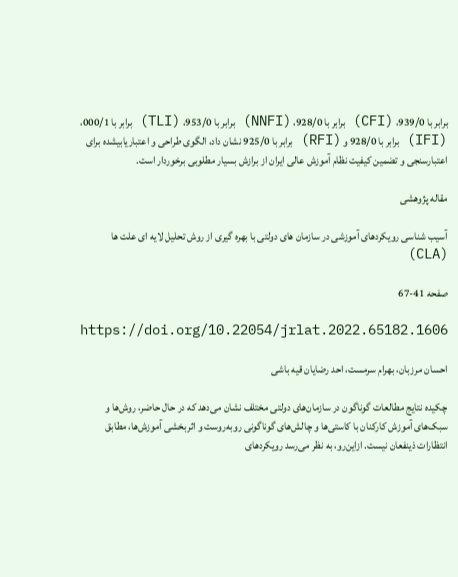برابر با 939/0، (CFI) برابر با 928/0، (NNFI) برابر با 953/0، (TLI) برابر با 000/1، (IFI) برابر با 928/0 و (RFI) برابر با 925/0 نشان داد، الگوی طراحی و اعتباریابیشده برای اعتبارسنجی و تضمین کیفیت نظام آموزش عالی ایران از برازش بسیار مطلوبی برخوردار است.

مقاله پژوهشی

آسیب شناسی رویکردهای آموزشی در سازمان های دولتی با بهره گیری از روش تحلیل لایه ای علت ها (CLA)

صفحه 41-67

https://doi.org/10.22054/jrlat.2022.65182.1606

احسان مرزبان، بهرام سرمست، احد رضایان قیه باشی

چکیده نتایج مطالعات گوناگون در سازمان‌های دولتی مختلف نشان می‌دهد که در حال‌ حاضر، روش‌ها و سبک‌‌های آموزش کارکنان با کاستی‌ها و چالش‌های گوناگونی روبه‌روست و اثربخشی آموزش‌ها، مطابق انتظارات ذینفعان نیست. ازاین‌رو، به نظر می‌رسد رویکردهای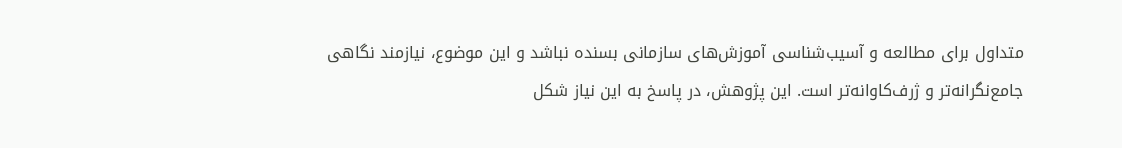متداول برای مطالعه و آسیب‌شناسی آموزش‌های سازمانی بسنده نباشد و این موضوع، نیازمند نگاهی جامع‌نگرانه‌تر و ژرف‌کاوانه‌تر است. این پژوهش، در پاسخ به این نیاز شکل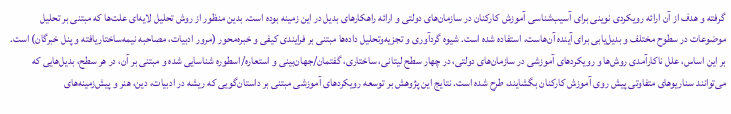گرفته و هدف از آن ارائه رویکردی نوینی برای آسیب‌شناسی آموزش کارکنان در سازمان‌های دولتی و ارائه راهکارهای بدیل‌ در این زمینه بوده است. بدین منظور از روش تحلیل لایه‌ای علت‌ها که مبتنی بر تحلیل موضوعات در سطوح مختلف و بدیل‌یابی برای آینده آن‌هاست، استفاده شده است. شیوه گردآوری و تجزیه‌وتحلیل داده‌ها مبتنی بر فرایندی کیفی و خبره‌محور (مرور ادبیات، مصاحبه نیمه‌ساختاریافته و پنل خبرگان) است. بر این اساس، علل ناکارآمدی روش‌ها و رویکردهای آموزشی در سازمان‌های دولتی، در چهار سطح لیتانی، ساختاری، گفتمان/جهان‌بینی و استعاره/اسطوره شناسایی شده‌ و مبتنی بر آن، در هر سطح، بدیل‌هایی که می‌توانند سناریوهای متفاوتی پیش‌ روی آموزش کارکنان بگشایند، طرح شده است. نتایج این پژوهش بر توسعه رویکردهای آموزشی مبتنی بر داستان‌گویی که ریشه در ادبیات، دین، هنر و پیش‌زمینه‌های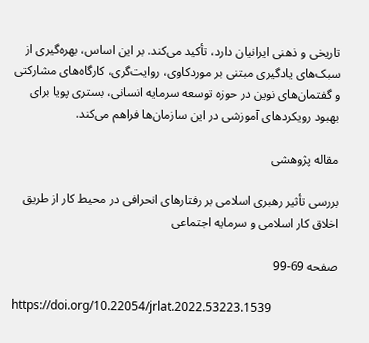تاریخی و ذهنی ایرانیان دارد، تأکید می‌کند. بر این اساس، بهره‌گیری از سبک‌های یادگیری مبتنی بر موردکاوی، روایت‌گری، کارگاه‌های مشارکتی و گفتمان‌های نوین در حوزه توسعه سرمایه انسانی، بستری پویا برای بهبود رویکردهای آموزشی در این سازمان‌ها فراهم می‌کند.

مقاله پژوهشی

بررسی تأثیر رهبری اسلامی بر رفتارهای انحرافی در محیط کار از طریق اخلاق کار اسلامی و سرمایه اجتماعی

صفحه 69-99

https://doi.org/10.22054/jrlat.2022.53223.1539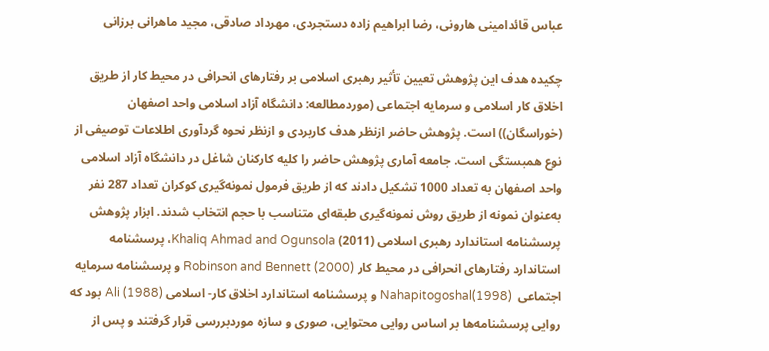عباس قائدامینی هارونی، رضا ابراهیم زاده دستجردی، مهرداد صادقی، مجید ماهرانی برزانی

چکیده هدف این پژوهش تعیین تأثیر رهبری اسلامی بر رفتارهای انحرافی در محیط کار از طریق اخلاق کار اسلامی و سرمایه اجتماعی (موردمطالعه: دانشگاه آزاد اسلامی واحد اصفهان (خوراسگان)) است. پژوهش حاضر ازنظر هدف کاربردی و ازنظر نحوه گردآوری اطلاعات توصیفی از نوع همبستگی است. جامعه آماری پژوهش حاضر را کلیه کارکنان شاغل در دانشگاه آزاد اسلامی واحد اصفهان به تعداد 1000 تشکیل دادند که از طریق فرمول نمونه‌گیری کوکران تعداد 287 نفر به‌عنوان نمونه از طریق روش نمونه‌گیری طبقه‌ای متناسب با حجم انتخاب شدند. ابزار پژوهش پرسشنامه استاندارد رهبری اسلامی Khaliq Ahmad and Ogunsola (2011)، پرسشنامه استاندارد رفتارهای انحرافی در محیط کار Robinson and Bennett (2000) و پرسشنامه سرمایه اجتماعی  Nahapitogoshal(1998) و پرسشنامه استاندارد اخلاق کار- اسلامی Ali (1988) بود که روایی پرسشنامه‌ها بر اساس روایی محتوایی، صوری و سازه موردبررسی قرار گرفتند و پس از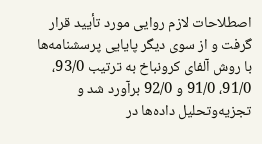اصطلاحات لازم روایی مورد تأیید قرار گرفت و از سوی دیگر پایایی پرسشنامه‌ها با روش آلفای کرونباخ به ترتیب 93/0، 91/0، 91/0 و 92/0 برآورد شد و تجزیه‌وتحلیل داده‌ها در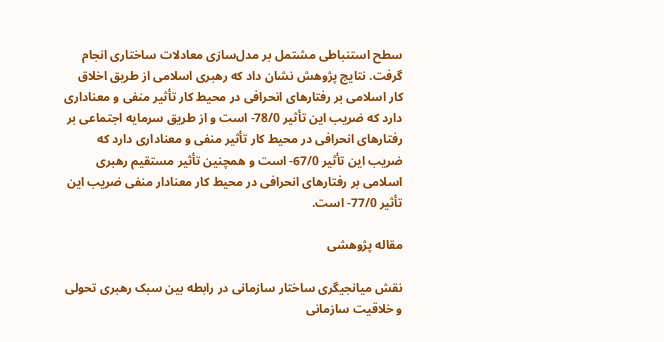سطح استنباطی مشتمل بر مدل‌سازی معادلات ساختاری انجام گرفت. نتایج پژوهش نشان داد که رهبری اسلامی از طریق اخلاق کار اسلامی بر رفتارهای انحرافی در محیط کار تأثیر منفی و معناداری دارد که ضریب این تأثیر 78/0- است و از طریق سرمایه اجتماعی بر رفتارهای انحرافی در محیط کار تأثیر منفی و معناداری دارد که ضریب این تأثیر 67/0- است و همچنین تأثیر مستقیم رهبری اسلامی بر رفتارهای انحرافی در محیط کار معنادار منفی ضریب این تأثیر 77/0- است.

مقاله پژوهشی

نقش میانجیگری ساختار سازمانی در رابطه بین سبک رهبری تحولی و خلاقیت سازمانی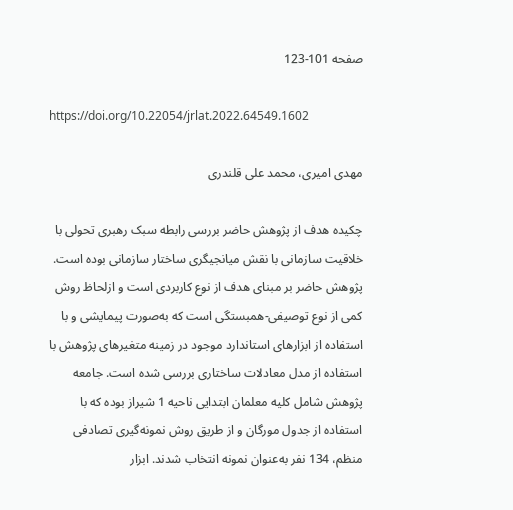صفحه 101-123

https://doi.org/10.22054/jrlat.2022.64549.1602

مهدی امیری، محمد علی قلندری

چکیده هدف از پژوهش حاضر بررسی رابطه سبک رهبری تحولی با خلاقیت سازمانی با نقش میانجیگری ساختار سازمانی بوده است. پژوهش حاضر بر مبنای هدف از نوع کاربردی است و ازلحاظ روش کمی از نوع توصیفی-همبستگی است که به‌صورت پیمایشی و با استفاده از ابزارهای استاندارد موجود در زمینه متغیرهای پژوهش با استفاده از مدل معادلات ساختاری بررسی شده است. جامعه پژوهش شامل کلیه معلمان ابتدایی ناحیه 1 شیراز بوده که با استفاده از جدول مورگان و از طریق روش نمونه‌گیری تصادفی منظم، 134 نفر به‌عنوان نمونه انتخاب شدند. ابزار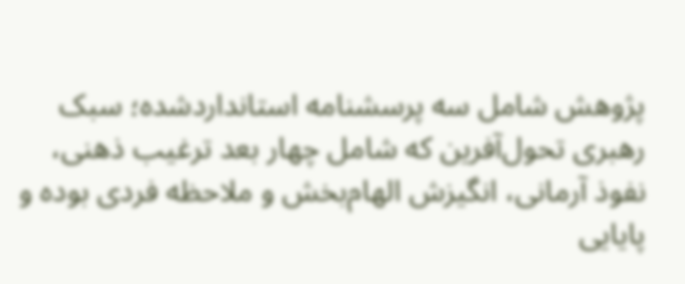پژوهش شامل سه پرسشنامه استانداردشده؛ سبک رهبری تحول‌آفرین که شامل چهار بعد ترغیب ذهنی، نفوذ آرمانی، انگیزش الهام‌بخش و ملاحظه فردی بوده و پایایی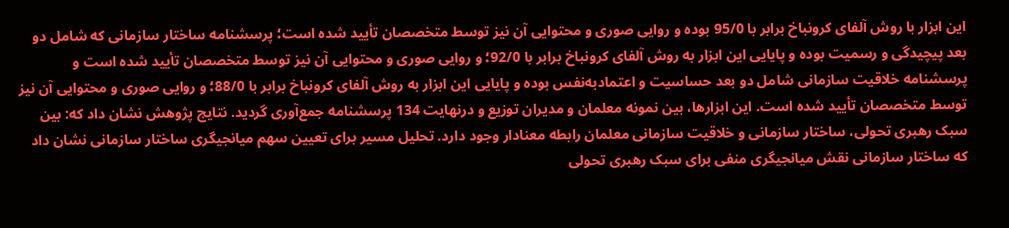این ابزار با روش آلفای کرونباخ برابر با 95/0 بوده و روایی صوری و محتوایی آن نیز توسط متخصصان تأیید شده است؛ پرسشنامه ساختار سازمانی که شامل دو بعد پیچیدگی و رسمیت بوده و پایایی این ابزار به روش آلفای کرونباخ برابر با 92/0؛ و روایی صوری و محتوایی آن نیز توسط متخصصان تأیید شده است و پرسشنامه خلاقیت سازمانی شامل دو بعد حساسیت و اعتمادبه‌نفس بوده و پایایی این ابزار به روش آلفای کرونباخ برابر با 88/0؛ و روایی صوری و محتوایی آن نیز توسط متخصصان تأیید شده است. این ابزارها، بین نمونه معلمان و مدیران توزیع و درنهایت 134 پرسشنامه جمع‌آوری گردید. نتایج پژوهش نشان داد که: بین سبک رهبری تحولی، ساختار سازمانی و خلاقیت سازمانی معلمان رابطه معنادار وجود دارد. تحلیل مسیر برای تعیین سهم میانجیگری ساختار سازمانی نشان داد که ساختار سازمانی نقش میانجیگری منفی برای سبک رهبری تحولی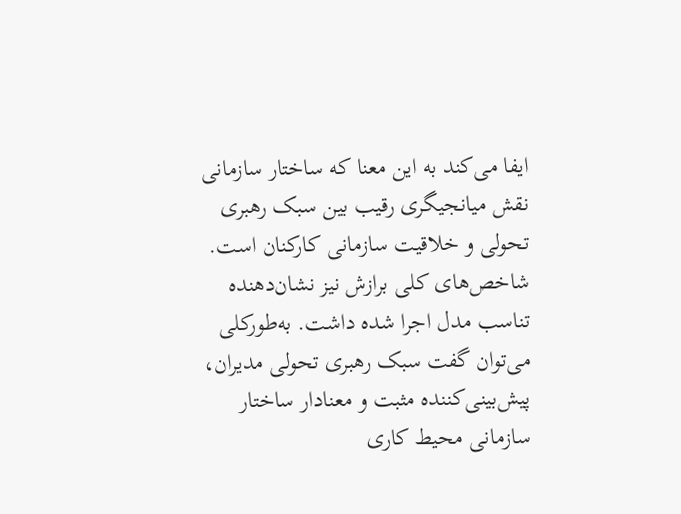ایفا می‌کند به این معنا که ساختار سازمانی نقش میانجیگری رقیب بین سبک رهبری تحولی و خلاقیت سازمانی کارکنان است. شاخص‌های کلی برازش نیز نشان‌دهنده تناسب مدل اجرا شده داشت. به‌طورکلی می‌توان گفت سبک رهبری تحولی مدیران، پیش‌بینی‌کننده مثبت و معنادار ساختار سازمانی محیط کاری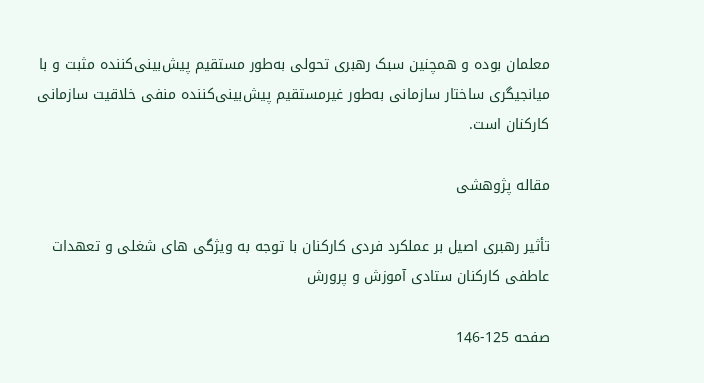معلمان بوده و همچنین سبک رهبری تحولی به‌طور مستقیم پیش‌بینی‌کننده مثبت و با میانجیگری ساختار سازمانی به‌طور غیرمستقیم پیش‌بینی‌کننده منفی خلاقیت سازمانی کارکنان است.

مقاله پژوهشی

تأثیر رهبری اصیل بر عملکرد فردی کارکنان با توجه به ویژگی های شغلی و تعهدات عاطفی کارکنان ستادی آموزش و پرورش

صفحه 125-146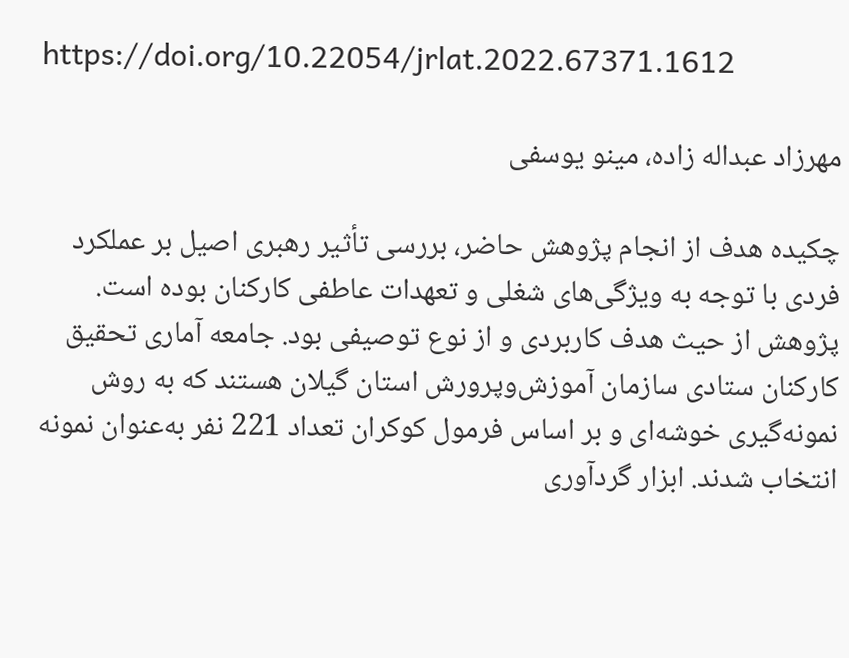https://doi.org/10.22054/jrlat.2022.67371.1612

مهرزاد عبداله زاده، مینو یوسفی

چکیده هدف از انجام پژوهش حاضر، بررسی تأثیر رهبری اصیل بر عملکرد فردی با توجه به ویژگی‌های شغلی و تعهدات عاطفی کارکنان بوده است. پژوهش از حیث هدف کاربردی و از نوع توصیفی بود. جامعه آماری تحقیق کارکنان ستادی سازمان آموزش‌وپرورش استان گیلان هستند که به روش نمونه‌گیری خوشه‌ای و بر اساس فرمول کوکران تعداد 221 نفر به‌عنوان نمونه انتخاب شدند. ابزار گردآوری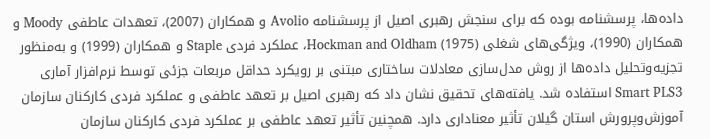داده‌ها، پرسشنامه بوده که برای سنجش رهبری اصیل از پرسشنامه Avolio و همکاران (2007)، تعهدات عاطفی Moody و همکاران (1990)، ویژگی‌های شغلی Hockman and Oldham (1975)، عملکرد فردی Staple و همکاران (1999) و به‌منظور تجزیه‌وتحلیل داده‌ها از روش مدل‌سازی معادلات ساختاری مبتنی بر رویکرد حداقل مربعات جزئی توسط نرم‌افزار آماری Smart PLS3 استفاده شد. یافته‌های تحقیق نشان داد که رهبری اصیل بر تعهد عاطفی و عملکرد فردی کارکنان سازمان آموزش‌وپرورش استان گیلان تأثیر معناداری دارد. همچنین تأثیر تعهد عاطفی بر عملکرد فردی کارکنان سازمان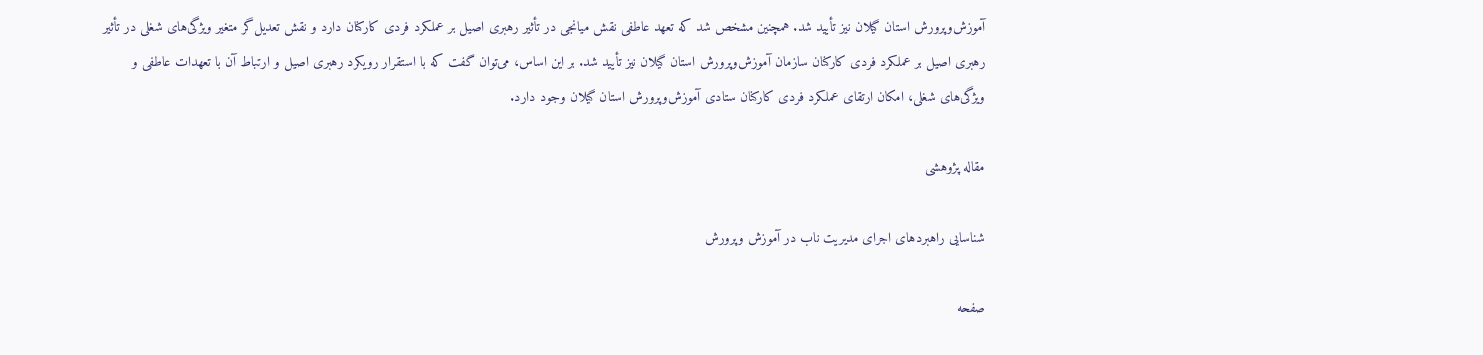آموزش‌وپرورش استان گیلان نیز تأیید شد. همچنین مشخص شد که تعهد عاطفی نقش میانجی در تأثیر رهبری اصیل بر عملکرد فردی کارکنان دارد و نقش تعدیل‌گر متغیر ویژگی‌های شغلی در تأثیر رهبری اصیل بر عملکرد فردی کارکنان سازمان آموزش‌وپرورش استان گیلان نیز تأیید شد. بر این اساس، می‌توان گفت که با استقرار رویکرد رهبری اصیل و ارتباط آن با تعهدات عاطفی و ویژگی‌های شغلی، امکان ارتقای عملکرد فردی کارکنان ستادی آموزش‌وپرورش استان گیلان وجود دارد.

مقاله پژوهشی

شناسایی راهبردهای اجرای مدیریت ناب در آموزش وپرورش

صفحه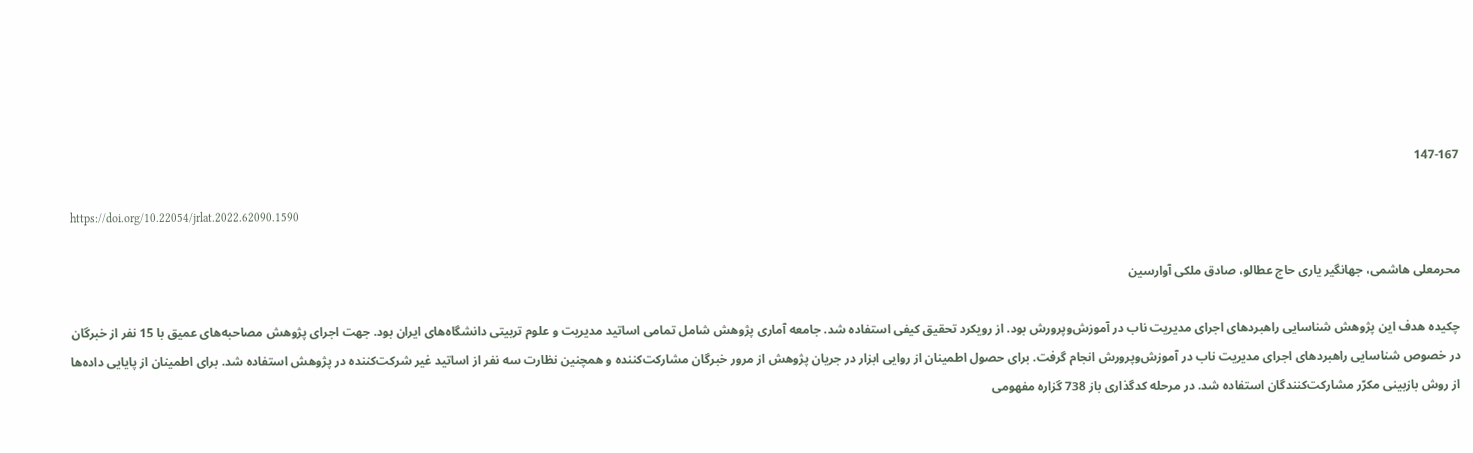147-167

https://doi.org/10.22054/jrlat.2022.62090.1590

محرمعلی هاشمی، جهانگیر یاری حاج عطالو، صادق ملکی آوارسین

چکیده هدف این پژوهش شناسایی راهبردهای اجرای مدیریت ناب در آموزش‌وپرورش بود. از رویکرد تحقیق کیفی استفاده شد. جامعه آماری پژوهش شامل تمامی اساتید مدیریت و علوم تربیتی دانشگاه‌های ایران بود. جهت اجرای پژوهش مصاحبه‌های عمیق با 15 نفر از خبرگان در خصوص شناسایی راهبردهای اجرای مدیریت ناب در آموزش‌وپرورش انجام گرفت. برای حصول اطمینان از روایی ابزار در جریان پژوهش از مرور خبرگان مشارکت‌کننده و همچنین نظارت سه نفر از اساتید غیر شرکت‌کننده در پژوهش استفاده شد. برای اطمینان از پایایی داده‌ها از روش بازبینی مکرّر مشارکت‌کنندگان استفاده شد. در مرحله کدگذاری باز 738 گزاره مفهومی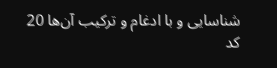شناسایی و با ادغام و ترکیب آن‌ها 20 کد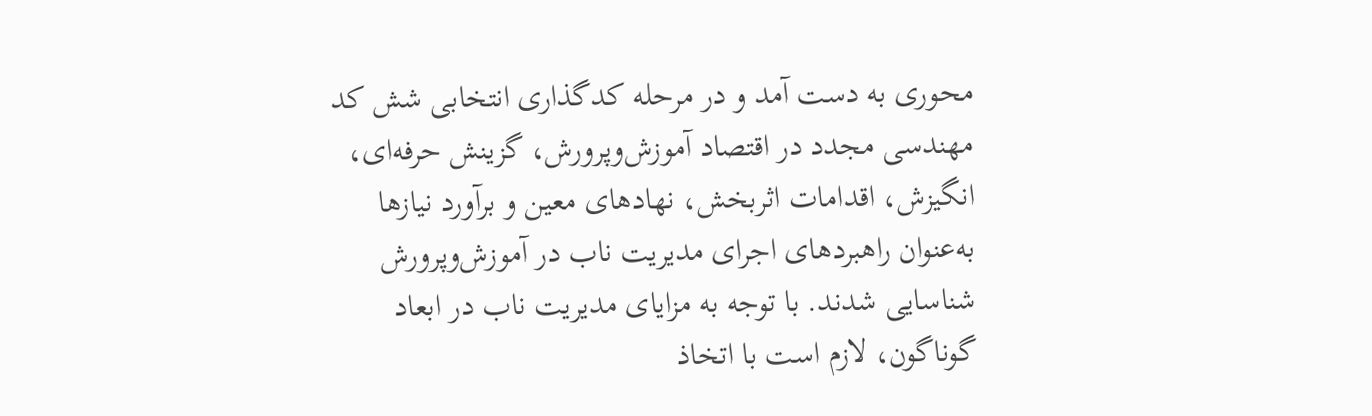محوری به دست آمد و در مرحله کدگذاری انتخابی شش کد مهندسی مجدد در اقتصاد آموزش‌وپرورش، گزینش حرفه‌ای، انگیزش، اقدامات اثربخش، نهادهای معین و برآورد نیازها به‌عنوان راهبردهای اجرای مدیریت ناب در آموزش‌وپرورش شناسایی شدند. با توجه به مزایای مدیریت ناب در ابعاد گوناگون، لازم است با اتخاذ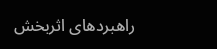راهبردهای اثربخش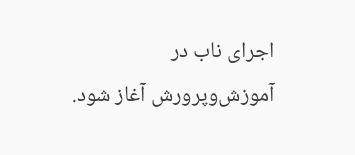اجرای ناب در آموزش‌وپرورش آغاز شود.